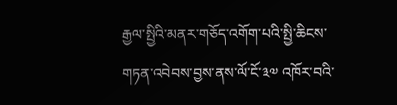རྒྱལ་སྤྱིའི་མནར་གཅོད་འགོག་པའི་སྤྱི་ཆིངས་གཏན་འབེབས་བྱས་ནས་ལོ་ངོ་༣༧ འཁོར་བའི་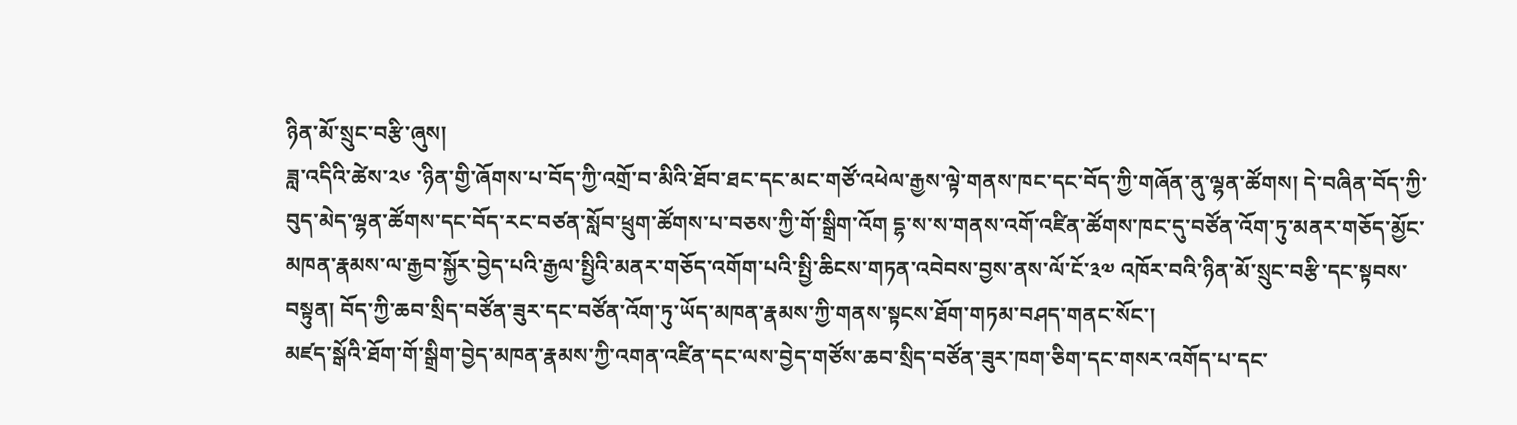ཉིན་མོ་སྲུང་བརྩི་ཞུས།
ཟླ་འདིའི་ཚེས་༢༦ ་ཉིན་གྱི་ཞོགས་པ་བོད་ཀྱི་འགྲོ་བ་མིའི་ཐོབ་ཐང་དང་མང་གཙོ་འཕེལ་རྒྱས་ལྟེ་གནས་ཁང་དང་བོད་ཀྱི་གཞོན་ནུ་ལྷན་ཚོགས། དེ་བཞིན་བོད་ཀྱི་བུད་མེད་ལྷན་ཚོགས་དང་བོད་རང་བཙན་སློབ་ཕྲུག་ཚོགས་པ་བཅས་ཀྱི་གོ་སྒྲིག་འོག དྷ་ས་ས་གནས་འགོ་འཛིན་ཚོགས་ཁང་དུ་བཙོན་འོག་ཏུ་མནར་གཅོད་མྱོང་མཁན་རྣམས་ལ་རྒྱབ་སྐྱོར་བྱེད་པའི་རྒྱལ་སྤྱིའི་མནར་གཅོད་འགོག་པའི་སྤྱི་ཆིངས་གཏན་འབེབས་བྱས་ནས་ལོ་ངོ་༣༧ འཁོར་བའི་ཉིན་མོ་སྲུང་བརྩི་དང་སྟབས་བསྟུན། བོད་ཀྱི་ཆབ་སྲིད་བཙོན་ཟུར་དང་བཙོན་འོག་ཏུ་ཡོད་མཁན་རྣམས་ཀྱི་གནས་སྟངས་ཐོག་གཏམ་བཤད་གནང་སོང་།
མཛད་སྒོའི་ཐོག་གོ་སྒྲིག་བྱེད་མཁན་རྣམས་ཀྱི་འགན་འཛིན་དང་ལས་བྱེད་གཙོས་ཆབ་སྲིད་བཙོན་ཟུར་ཁག་ཅིག་དང་གསར་འགོད་པ་དང་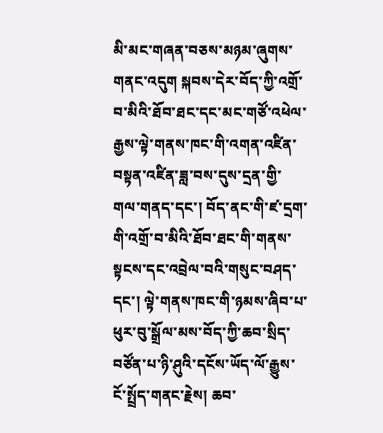མི་མང་གཞན་བཅས་མཉམ་ཞུགས་གནང་འདུག སྐབས་དེར་བོད་ཀྱི་འགྲོ་བ་མིའི་ཐོབ་ཐང་དང་མང་གཙོ་འཕེལ་རྒྱས་ལྟེ་གནས་ཁང་གི་འགན་འཛིན་བསྟན་འཛིན་ཟླ་བས་དུས་དྲན་གྱི་གལ་གནད་དང་། བོད་ནང་གི་ཛ་དྲག་གི་འགྲོ་བ་མིའི་ཐོབ་ཐང་གི་གནས་སྟངས་དང་འབྲེལ་བའི་གསུང་བཤད་དང་། ལྟེ་གནས་ཁང་གི་ཉམས་ཞིབ་པ་ཕུར་བུ་སྒྲོལ་མས་བོད་ཀྱི་ཆབ་སྲིད་བཙོན་པ་ཉི་ཤུའི་དངོས་ཡོད་ལོ་རྒྱུས་ངོ་སྤྲོད་གནང་རྗེས། ཆབ་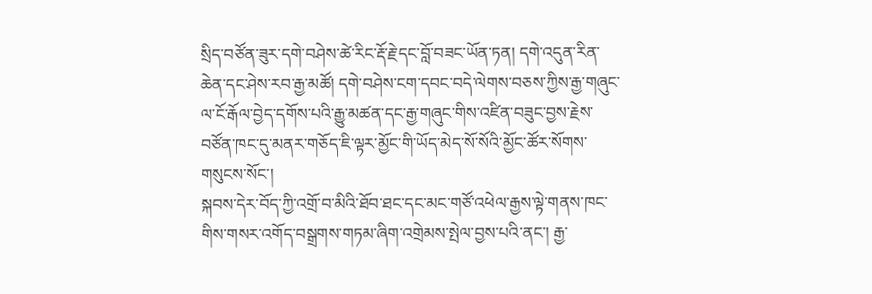སྲིད་བཙོན་ཟུར་དགེ་བཤེས་ཚེ་རིང་རྡོ་རྗེ་དང་བློ་བཟང་ཡོན་ཏན། དགེ་འདུན་རིན་ཆེན་དང་ཤེས་རབ་རྒྱ་མཚོ། དགེ་བཤེས་ངག་དབང་བདེ་ལེགས་བཅས་ཀྱིས་རྒྱ་གཞུང་ལ་ངོ་རྒོལ་བྱེད་དགོས་པའི་རྒྱུ་མཚན་དང་རྒྱ་གཞུང་གིས་འཛིན་བཟུང་བྱས་རྗེས་བཙོན་ཁང་དུ་མནར་གཅོད་ཇི་ལྟར་མྱོང་གི་ཡོད་མེད་སོ་སོའི་མྱོང་ཚོར་སོགས་གསུངས་སོང་།
སྐབས་དེར་བོད་ཀྱི་འགྲོ་བ་མིའི་ཐོབ་ཐང་དང་མང་གཙོ་འཕེལ་རྒྱས་ལྟེ་གནས་ཁང་གིས་གསར་འགོད་བསྒྲགས་གཏམ་ཞིག་འགྲེམས་སྤེལ་བྱས་པའི་ནང་། རྒྱ་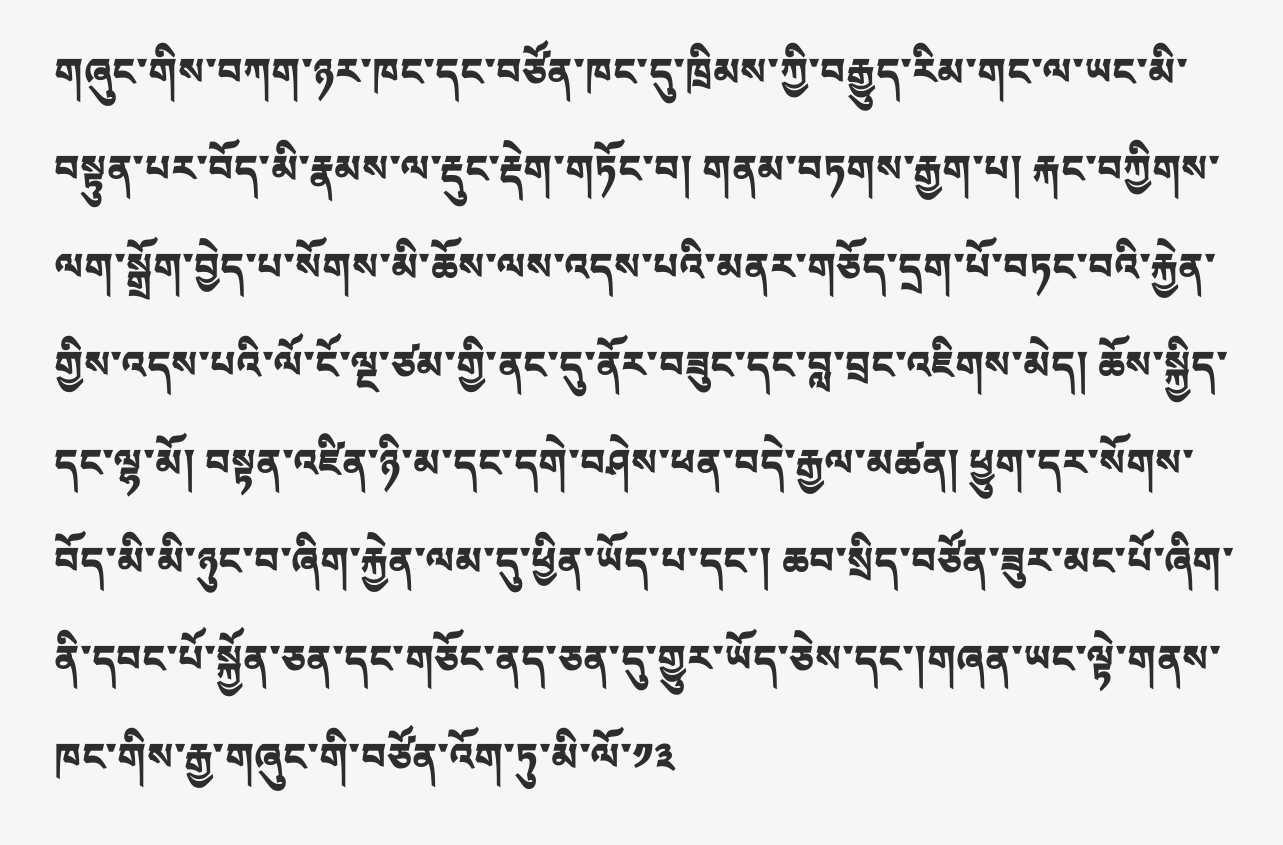གཞུང་གིས་བཀག་ཉར་ཁང་དང་བཙོན་ཁང་དུ་ཁྲིམས་ཀྱི་བརྒྱུད་རིམ་གང་ལ་ཡང་མི་བསྟུན་པར་བོད་མི་རྣམས་ལ་རྡུང་རྡེག་གཏོང་བ། གནམ་བཏགས་རྒྱག་པ། རྐང་བཀྱིགས་ལག་སྒྲོག་བྱེད་པ་སོགས་མི་ཆོས་ལས་འདས་པའི་མནར་གཅོད་དྲག་པོ་བཏང་བའི་རྐྱེན་གྱིས་འདས་པའི་ལོ་ངོ་ལྔ་ཙམ་གྱི་ནང་དུ་ནོར་བཟུང་དང་བླ་བྲང་འཇིགས་མེད། ཆོས་སྐྱིད་དང་ལྷ་མོ། བསྟན་འཛིན་ཉི་མ་དང་དགེ་བཤེས་ཕན་བདེ་རྒྱལ་མཚན། ཕྱུག་དར་སོགས་བོད་མི་མི་ཉུང་བ་ཞིག་རྐྱེན་ལམ་དུ་ཕྱིན་ཡོད་པ་དང་། ཆབ་སྲིད་བཙོན་ཟུར་མང་པོ་ཞིག་ནི་དབང་པོ་སྐྱོན་ཅན་དང་གཅོང་ནད་ཅན་དུ་གྱུར་ཡོད་ཅེས་དང་།གཞན་ཡང་ལྟེ་གནས་ཁང་གིས་རྒྱ་གཞུང་གི་བཙོན་འོག་ཏུ་མི་ལོ་༡༣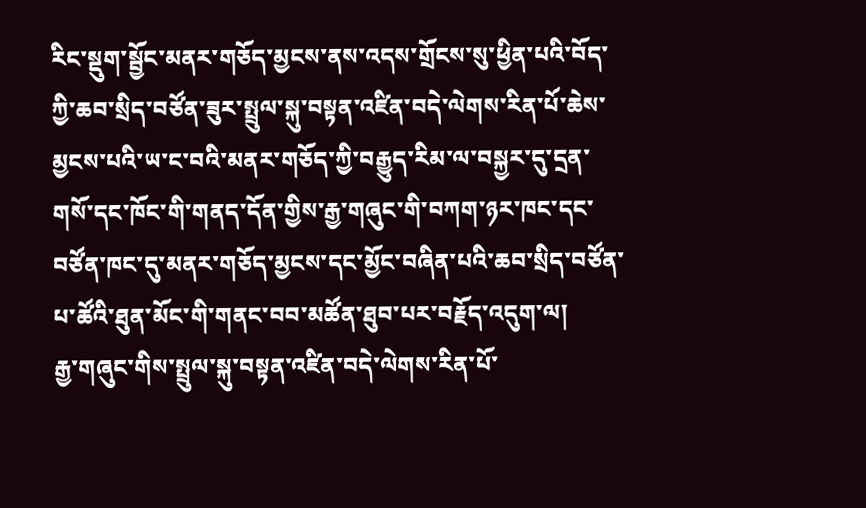རིང་སྡུག་སྦྱོང་མནར་གཅོད་མྱངས་ནས་འདས་གྲོངས་སུ་ཕྱིན་པའི་བོད་ཀྱི་ཆབ་སྲིད་བཙོན་ཟུར་སྤྲུལ་སྐུ་བསྟན་འཛིན་བདེ་ལེགས་རིན་པོ་ཆེས་མྱངས་པའི་ཡ་ང་བའི་མནར་གཅོད་ཀྱི་བརྒྱུད་རིམ་ལ་བསྐྱར་དུ་དྲན་གསོ་དང་ཁོང་གི་གནད་དོན་གྱིས་རྒྱ་གཞུང་གི་བཀག་ཉར་ཁང་དང་བཙོན་ཁང་དུ་མནར་གཅོད་མྱངས་དང་མྱོང་བཞིན་པའི་ཆབ་སྲིད་བཙོན་པ་ཚོའི་ཐུན་མོང་གི་གནང་བབ་མཚོན་ཐུབ་པར་བརྗོད་འདུག་ལ།
རྒྱ་གཞུང་གིས་སྤྲུལ་སྐུ་བསྟན་འཛིན་བདེ་ལེགས་རིན་པོ་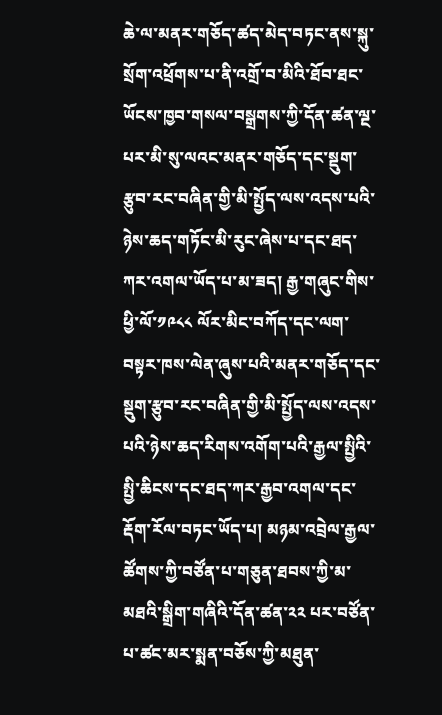ཆེ་ལ་མནར་གཅོད་ཚད་མེད་བཏང་ནས་སྐུ་སྲོག་འཕྲོགས་པ་ནི་འགྲོ་བ་མིའི་ཐོབ་ཐང་ཡོངས་ཁྱབ་གསལ་བསྒྲགས་ཀྱི་དོན་ཚན་ལྔ་པར་མི་སུ་ལའང་མནར་གཅོད་དང་སྡུག་རྩུབ་རང་བཞིན་གྱི་མི་སྤྱོད་ལས་འདས་པའི་ཉེས་ཆད་གཏོང་མི་རུང་ཞེས་པ་དང་ཐད་ཀར་འགལ་ཡོད་པ་མ་ཟད། རྒྱ་གཞུང་གིས་ཕྱི་ལོ་༡༩༨༨ ལོར་མིང་བཀོད་དང་ལག་བསྟར་ཁས་ལེན་ཞུས་པའི་མནར་གཅོད་དང་སྡུག་རྩུབ་རང་བཞིན་གྱི་མི་སྤྱོད་ལས་འདས་པའི་ཉེས་ཆད་རིགས་འགོག་པའི་རྒྱལ་སྤྱིའི་སྤྱི་ཆིངས་དང་ཐད་ཀར་རྒྱབ་འགལ་དང་རྡོག་རོལ་བཏང་ཡོད་པ། མཉམ་འབྲེལ་རྒྱལ་ཚོགས་ཀྱི་བཙོན་པ་གཅུན་ཐབས་ཀྱི་མ་མཐའི་སྒྲིག་གཞིའི་དོན་ཚན་༢༢ པར་བཙོན་པ་ཚང་མར་སྨན་བཅོས་ཀྱི་མཐུན་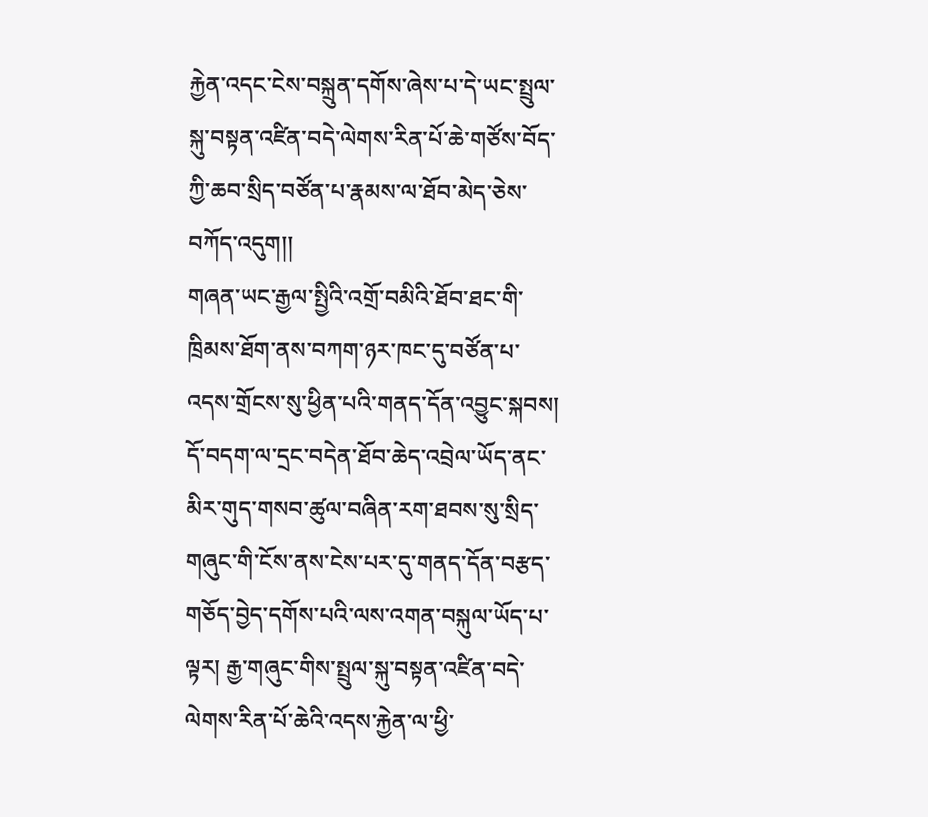རྐྱེན་འདང་ངེས་བསྐྲུན་དགོས་ཞེས་པ་དེ་ཡང་སྤྲུལ་སྐུ་བསྟན་འཛིན་བདེ་ལེགས་རིན་པོ་ཆེ་གཙོས་བོད་ཀྱི་ཆབ་སྲིད་བཙོན་པ་རྣམས་ལ་ཐོབ་མེད་ཅེས་བཀོད་འདུག།།
གཞན་ཡང་རྒྱལ་སྤྱིའི་འགྲོ་བམིའི་ཐོབ་ཐང་གི་ཁྲིམས་ཐོག་ནས་བཀག་ཉར་ཁང་དུ་བཙོན་པ་འདས་གྲོངས་སུ་ཕྱིན་པའི་གནད་དོན་འབྱུང་སྐབས། དོ་བདག་ལ་དྲང་བདེན་ཐོབ་ཆེད་འབྲེལ་ཡོད་ནང་མིར་གུད་གསབ་ཚུལ་བཞིན་རག་ཐབས་སུ་སྲིད་གཞུང་གི་ངོས་ནས་ངེས་པར་དུ་གནད་དོན་བརྩད་གཅོད་བྱེད་དགོས་པའི་ལས་འགན་བསྐུལ་ཡོད་པ་ལྟར། རྒྱ་གཞུང་གིས་སྤྲུལ་སྐུ་བསྟན་འཛིན་བདེ་ལེགས་རིན་པོ་ཆེའི་འདས་རྐྱེན་ལ་ཕྱི་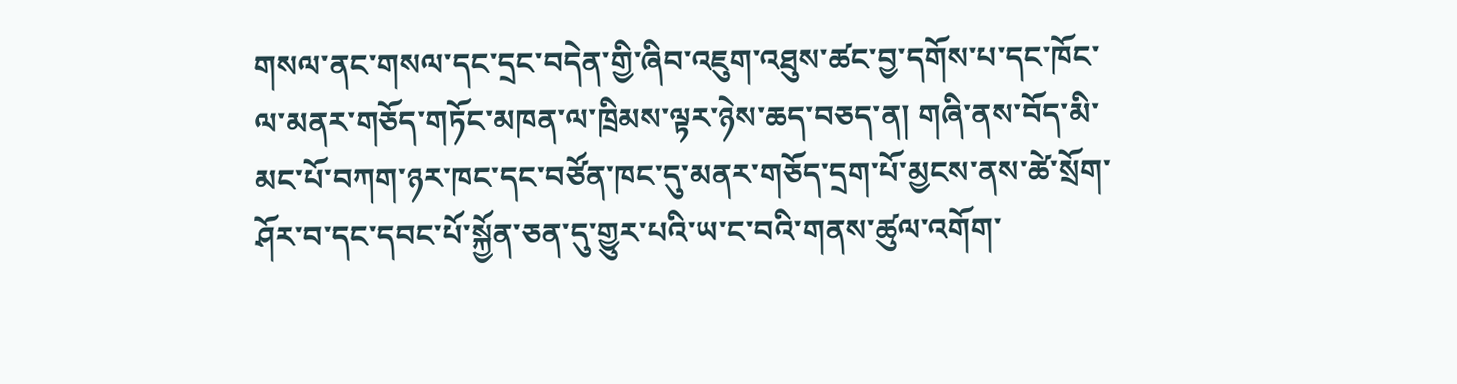གསལ་ནང་གསལ་དང་དྲང་བདེན་གྱི་ཞིབ་འཇུག་འཐུས་ཚང་བྱ་དགོས་པ་དང་ཁོང་ལ་མནར་གཅོད་གཏོང་མཁན་ལ་ཁྲིམས་ལྟར་ཉེས་ཆད་བཅད་ན། གཞི་ནས་བོད་མི་མང་པོ་བཀག་ཉར་ཁང་དང་བཙོན་ཁང་དུ་མནར་གཅོད་དྲག་པོ་མྱངས་ནས་ཚེ་སྲོག་ཤོར་བ་དང་དབང་པོ་སྐྱོན་ཅན་དུ་གྱུར་པའི་ཡ་ང་བའི་གནས་ཚུལ་འགོག་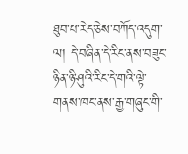ཐུབ་པ་རེད་ཅེས་བཀོད་འདུག་ལ། དེ་བཞིན་དེ་རིང་ནས་བཟུང་ཉིན་ཉི་ཤུའི་རིང་དེ་གའི་ལྟེ་གནས་ཁང་ནས་རྒྱ་གཞུང་གི་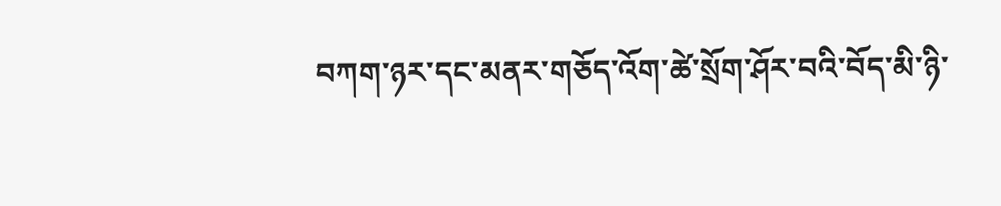བཀག་ཉར་དང་མནར་གཅོད་འོག་ཚེ་སྲོག་ཤོར་བའི་བོད་མི་ཉི་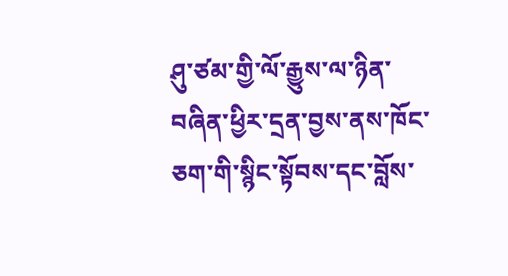ཤུ་ཙམ་གྱི་ལོ་རྒྱུས་ལ་ཉིན་བཞིན་ཕྱིར་དྲན་བྱས་ནས་ཁོང་ཅག་གི་སྙིང་སྟོབས་དང་བློས་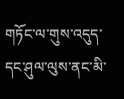གཏོང་ལ་གུས་འདུད་དང་ཤུལ་ལུས་ནང་མི་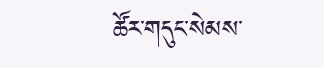ཚོར་གདུང་སེམས་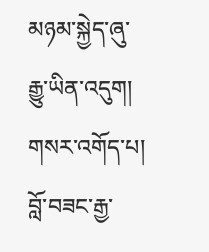མཉམ་སྐྱེད་ཞུ་རྒྱུ་ཡིན་འདུག།
གསར་འགོད་པ། བློ་བཟང་རྒྱ་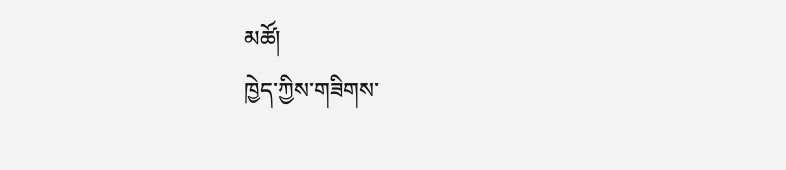མཚོ།
ཁྱེད་ཀྱིས་གཟིགས་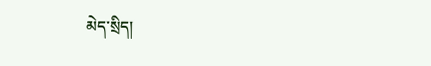མེད་སྲིད།